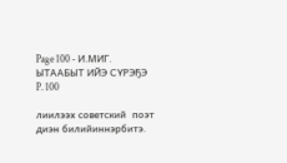Page 100 - И.МИГ. ЫТААБЫТ ИЙЭ СҮРЭҔЭ
P. 100

лиилээх советский  поэт диэн билийиннэрбитэ.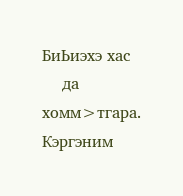БиЬиэхэ хас
    да  хомм>тгара.  Кэргэним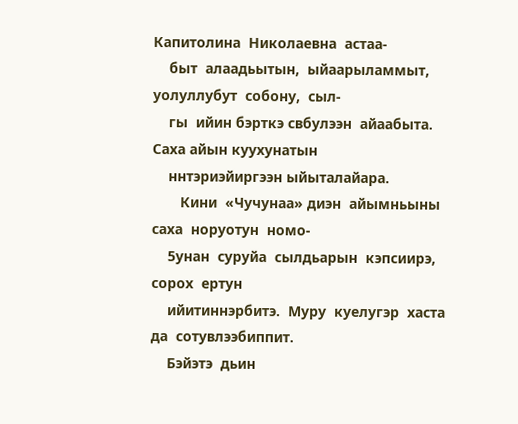Капитолина  Николаевна  астаа-
    быт  алаадьытын,  ыйаарыламмыт,  уолуллубут  собону,  сыл-
    гы  ийин бэрткэ свбулээн  айаабыта.  Саха айын куухунатын
    ннтэриэйиргээн ыйыталайара.
       Кини  «Чучунаа» диэн  айымньыны  саха  норуотун  номо-
    5унан  суруйа  сылдьарын  кэпсиирэ,  сорох  ертун
    ийитиннэрбитэ.  Муру  куелугэр  хаста  да  сотувлээбиппит.
    Бэйэтэ  дьин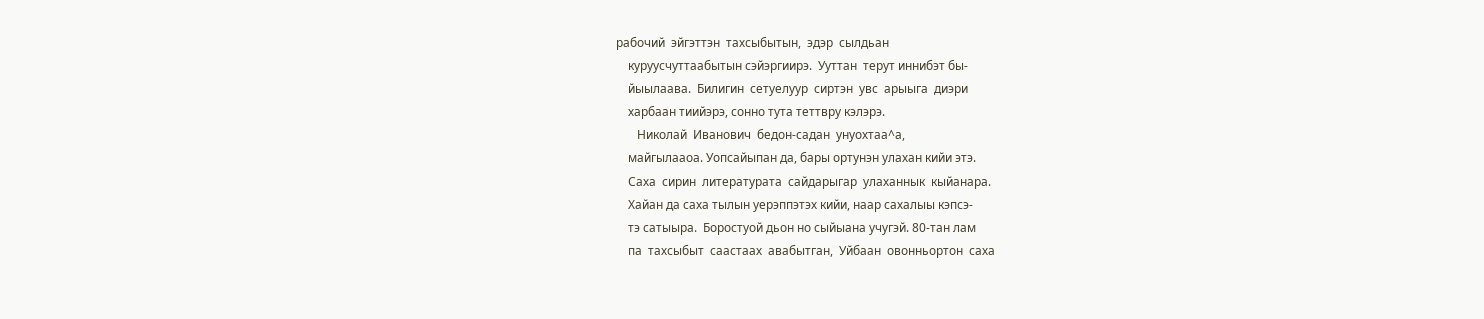рабочий  эйгэттэн  тахсыбытын,  эдэр  сылдьан
    куруусчуттаабытын сэйэргиирэ.  Ууттан  терут иннибэт бы-
    йыылаава.  Билигин  сетуелуур  сиртэн  увс  арыыга  диэри
    харбаан тиийэрэ, сонно тута теттвру кэлэрэ.
       Николай  Иванович  бедон-садан  унуохтаа^а,
    майгылааоа. Уопсайыпан да, бары ортунэн улахан кийи этэ.
    Саха  сирин  литературата  сайдарыгар  улаханнык  кыйанара.
    Хайан да саха тылын уерэппэтэх кийи, наар сахалыы кэпсэ-
    тэ сатыыра.  Боростуой дьон но сыйыана учугэй. 80-тан лам
    па  тахсыбыт  саастаах  авабытган,  Уйбаан  овонньортон  саха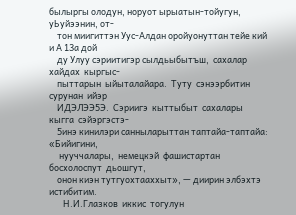былыргы олодун, норуот ырыатын-тойугун, уЬуйээнин, от-
    тон миигиттэн Уус-Алдан оройуонуттан тейе кий и А 13а дой
    ду Улуу сэриитигэр сылдьыбытъш,  сахалар хайдах  кыргыс-
    пыттарын  ыйыталайара.  Туту  сэнээрбитин  сурунан  ийэр
    ИДЭЛЭЭ5Э.  Сэриигэ  кыттыбыт  сахалары  кыгга  сэйэргэстэ-
    5инэ кинилэри санныларыттан таптайа-таптайа: «Бийигини,
     нууччалары,  немецкэй  фашистартан  босхолоспут  дьошгут,
    онон киэн тутгуохтааххыт», — диирин элбэхтэ истибитим.
       Н.И.Глазков  иккис  тогулун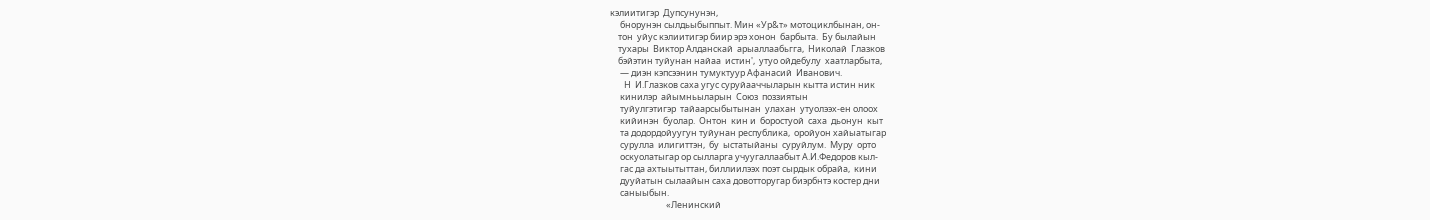кэлиитигэр  Дупсунунэн,
     бнорунэн сылдьыбыппыт. Мин «Ур&т» мотоциклбынан, он-
    тон  уйус кэлиитигэр биир эрэ хонон  барбыта.  Бу былайын
    тухары  Виктор Алданскай  арыаллаабьгга,  Николай  Глазков
    бэйэтин туйунан найаа  истин',  утуо ойдебулу  хаатларбыта,
     — диэн кэпсээнин тумуктуур Афанасий  Иванович.
       Н  И.Глазков саха угус суруйааччыларын кытта истин ник
     кинилэр  айымньыларын  Союз  поззиятын
     туйулгэтигэр  тайаарсыбытынан  улахан  утуолээх-ен олоох
     кийинэн  буолар.  Онтон  кин и  боростуой  саха  дьонун  кыт
     та додордойуугун туйунан республика,  оройуон хайыатыгар
     сурулла  илигиттэн,  бу  ыстатыйаны  суруйлум.  Муру  орто
     оскуолатыгар ор сылларга учуугаллаабыт А.И.Федоров кыл-
     гас да ахтыытыттан, биллиилээх поэт сырдык обрайа,  кини
     дууйатын сылаайын саха довотторугар биэрбнтэ костер дни
     саныыбын.
                            «Ленинский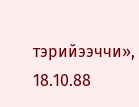тэрийээччи»,  18.10.88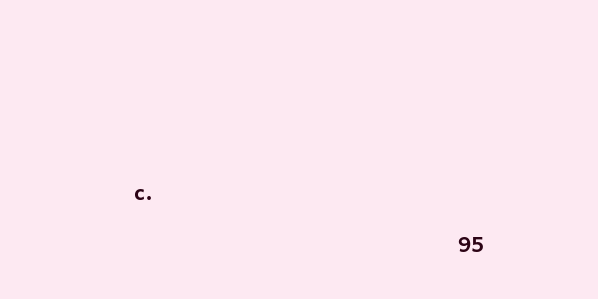с.

                                                      95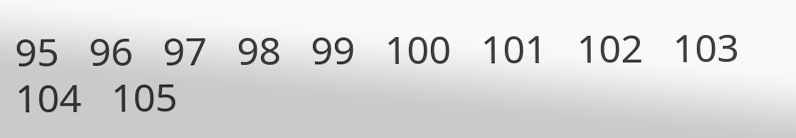95   96   97   98   99   100   101   102   103   104   105